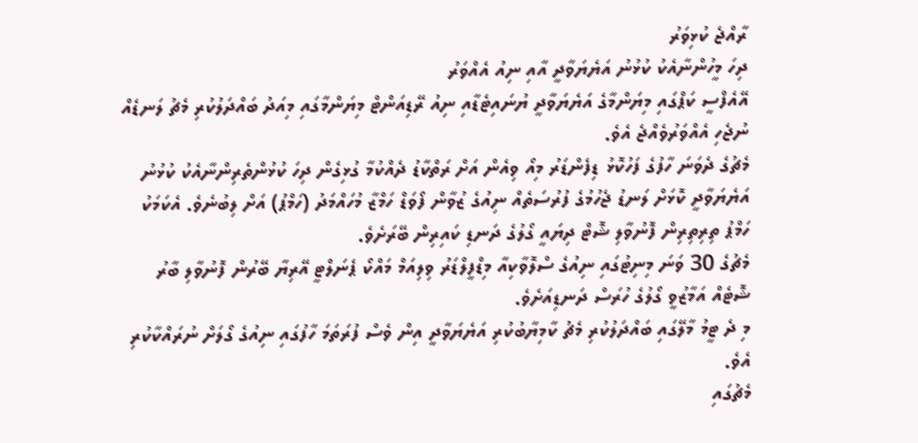ރާއްޖެ ކުޅިވަރު
ދިހަ މީހުންނާއެކު ކުޅުނު އަޔެޔަވާދީ އާއި ނިއު އެއްވަރު
އޭއެފްސީ ކަޕްގައި މިޔަންމާގެ އަޔެޔަވާދީ ޔުނައިޓެޑާއި ނިއު ރޭޑިއަންޓް މިޔަންމާގައި މިއަދު ބައްދަލުކުރި މެޗު ލަނޑެއް ނުޖެހި އެއްވަރުވެއްޖެ އެވެ.
މެޗުގެ ދެވަނަ ހާފުގެ ފަހުކޮޅު ޑިފެންޑަރު މިއޯ ވިއެން އަށް ރަތްކާޑު ދެއްކުމާ ގުޅިގެން ދިހަ ކުޅުންތެރިންނާއެކު ކުޅުނު އަޔެޔަވާދީ ކޮޅަށް ލަނޑު ޖެހުމުގެ ފުރުސަތެއް ނިއުގެ ޒުވާން ފޯވަޑް ހަމްޒާ މުހައްމަދު (ހަމްޕު) އަށް ލިބުނެވެ. އެކަމަކު ހަމްޕު ތިރިތިރިން ފޮނުވާލި ޝޮޓް ދިޔައީ ގޯލުގެ ދަނޑި ކައިރިން ބޭރަށެވެ.
މެޗުގެ 30 ވަނަ މިނިޓުގައި ނިއުގެ ސްލޮވާކިއާ މިޑްފީލްޑަރު ވިލިއަމް މައްކޯ ޕެނަލްޓީ އޭރިޔާ ބޭރުން ފޮނުވާލި ބާރު ޝޮޓެއް އަމާޒުވީ ގޯލުގެ ހުރަސް ދަނޑިއަށެވެ.
މި ދެ ޓީމު މާލޭގައި ބައްދަލުކުރި މެޗު ކާމިޔާބުކުރި އަޔެޔަވާދީ އިން ވެސް ފުރަތަމަ ހާފުގައި ނިއުގެ ގޯލަށް ނުރައްކާކުރި އެވެ.
މެޗުގައި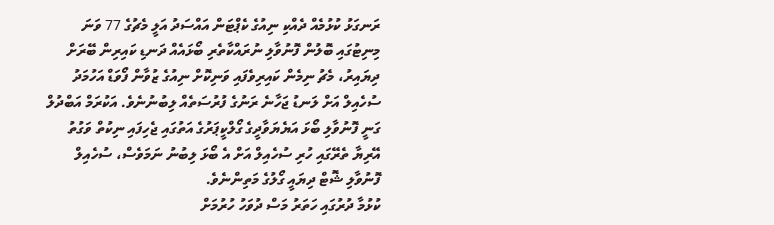ރަނގަޅު ކުޅުމެއް ދެއްކި ނިއުގެ ކެޕްޓަން އައްސަދު އަލީ މެޗުގެ 77 ވަނަ މިނިޓުގައި ބޮލުން ފޮނުވާލި ނުރައްކާތެރި ބޯޅައެއް ދަނޑި ކައިރިން ބޭރަށް ދިޔައިރު، މެޗު ނިމެން ކައިރިވެފައި ވަނިކޮށް ނިއުގެ ޒުވާން ފޯވަޑް އަހުމަދު ސުހެއިލް އަށް ލަނޑު ޖަހާނެ ރަނުގެ ފުރުސަތެއް ލިބުނުނެވެ. އަކުރަމް އަބްދުލް ގަނީ ފޮނުވާލި ބޯޅަ އަޔެޔަވާދީގެ ގޯލްކީޕަރުގެ އަތުގައި ޖެހިފައި ނިކުތް ވަގުތު އޭރިޔާ ތެރޭގައި ހުރި ސުހެއިލް އަށް އެ ބޯޅަ ލިބުނު ނަމަވެސް، ސުހެއިލް ފޮނުވާލި ޝޮޓް ދިޔައީ ގޯލުގެ މަތިންނެވެ.
ކުޅުމާ ދުރުގައި ހަތަރު މަސް ދުވަހު ހުރުމަށް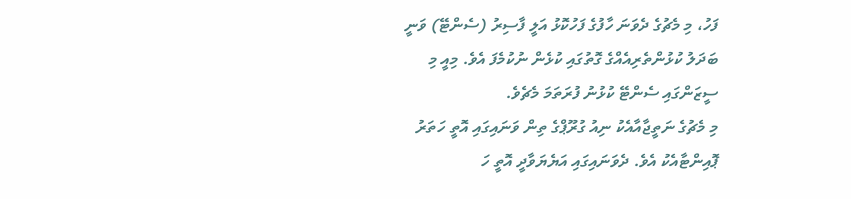ފަހު، މި މެޗުގެ ދެވަނަ ހާފުގެ ފަހުކޮޅު އަލީ ފާސިރު (ސެންޓޭ) ވަނީ ބަދަލު ކުޅުންތެރިއެއްގެ ގޮތުގައި ކުޅެން ނުކުމެފަ އެވެ. މިއީ މި ސީޒަންގައި ސެންޓޭ ކުޅުނު ފުރަތަމަ މެޗެވެ.
މި މެޗުގެ ނަތީޖާއާއެކު ނިއު ގުރޫޕްގެ ތިން ވަނައިގައި އޮތީ ހަތަރު ޕޮއިންޓާއެކު އެވެ. ދެވަނައިގައި އަޔެޔަވާދީ އޮތީ ހަ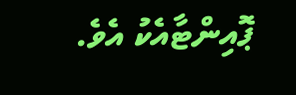ޕޮއިންޓާއެކު އެވެ.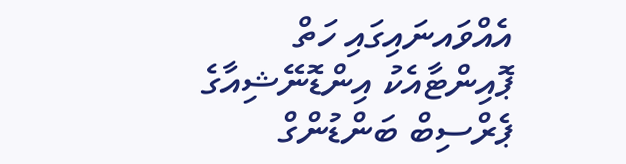އެއްވައނައިގައި ހަތް ޕޮއިންޓާއެކު އިންޑޮނޭޝިއާގެ ޕެރްސިބް ބަންޑުންގް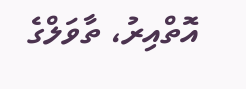އޮތްއިރު، ތާވަލްގެ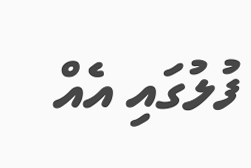ފުލުގައި އެއް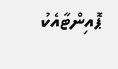ޕޮއިންޓާއެކު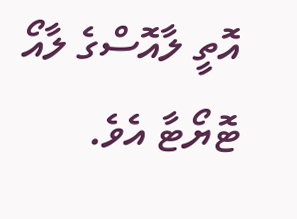އޮތީ ލާއޮސްގެ ލާއޯ ޓޮޔޯޓާ އެވެ.